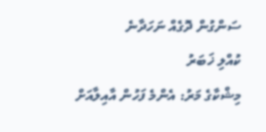ސަންގުން ދޮގެއް ނަހަދާނެ
ކުއްލި ޚަބަރު
މިޝްކާގެ މަރު: އެންމެ ފަހުން އާއިލާއަށް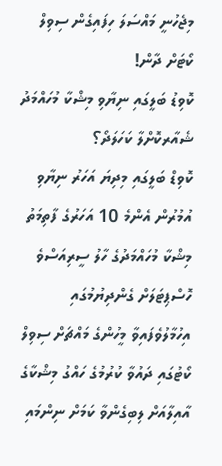މިޖެހުނީ މައްސަލަ ހިފައިގެން ސިވިލް ކޯޓަށް ދާން!
ކޮވިޑު ބަލީގައި ނިޔާވި މިޝްކާ މުހައްމަދު
ޝެއާރކޮށްލާ ކަހަލަދޯ؟
ކޮވިޑް ބަލީގައި މިދިޔަ އަހަރު ނިޔާވި އުމުރުން އެންމެ 10 އަހަރުގެ ފާތިމަތު މިޝްކާ މުހައްމަދުގެ ހާލު ސީރިއަސްވެ ހޮސްޕިޓަލަށް ގެންދިޔުމުގައި އިހުމާލުވެފައިވާ މީހުންގެ މައްޗަށް ސިވިލް ކޯޓުގައި ދައުވާ ކުރުމުގެ ހައްގު މިޝްކާގެ އާއިލާއަށް ލިބިގެންވާ ކަމަށް ނިންމައި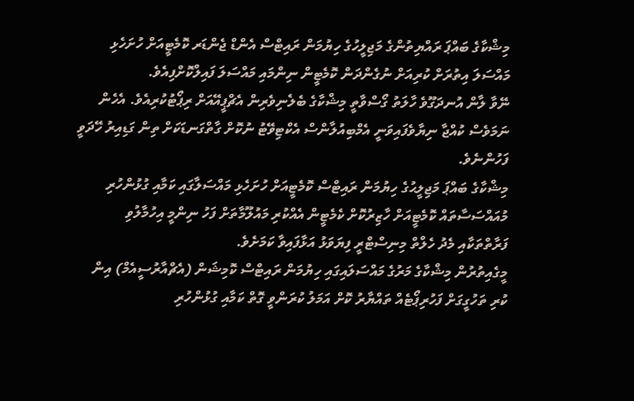މިޝްކާގެ ބައްޕަ ރައްޔިތުންގެ މަޖިލީހުގެ ހިޔުމަން ރައިޓްސް އެންޑް ޖެންޑަރ ކޮމެޓީއަށް ހުށަހެޅި މައްސަލަ އިތުރަށް ކުރިއަށް ނުގެންދަން ކޮމެޓީން ނިންމައި މައްސަލަ ފައިލްކޮށްފިއެވެ.
ނޭވާ ލާން އުނދަގޫވެ ހާލަތު ގޯސްވާތީ މިޝްކާގެ ބެލެނިވެރިން އެޗްޕީއޭއަށް ރިޕޯޓުކުރިއެވެ. އެހެން ނަމަވެސް ކުއްޖާ ނިޔާވެފައިވަނީ އެމްބިއުލާންސް އެކްޓިވޭޓު ނުކޮށް ގާތްގަނޑަކަށް ތިން ގަޑިއިރު ހޭދަވީ ފަހުންނެވެ.
މިޝްކާގެ ބައްޕަ މަޖިލީޙުގެ ހިޔުމަން ރައިޓްސް ކޮމެޓީއަށް ހުށަހެޅި މައްސަލާގައި ކަމާއި ގުޅުންހުރި މުއައްސަސާތައް ކޮމެޓީއަށް ހާޒިރުކޮށް ކެމެޓީން އެއްކުރި މައުލޫމާތަށް ފަހު ނިންމީ އިހުމާލުވި ފަރާތްތަކާއި މެދު ހެލްތް މިނިސްޓްރީ ފިޔަވަޅު އަޅާފައިވާ ކަމަށެވެ.
މީގެއިތުރުން މިޝްކާގެ މަރުގެ މައްސަލައިގައި ހިޔުމަން ރައިޓްސް ކޮމިޝަން (އެޗްއާރުސީއެމް) އިން ކުރި ތަހުގީގަށް ފަހުރިޕޯޓެއް ތައްޔާރު ކޮށް އަމަލު ކުރަންވީ ގޮތް ކަމާއި ގުޅުންހުރި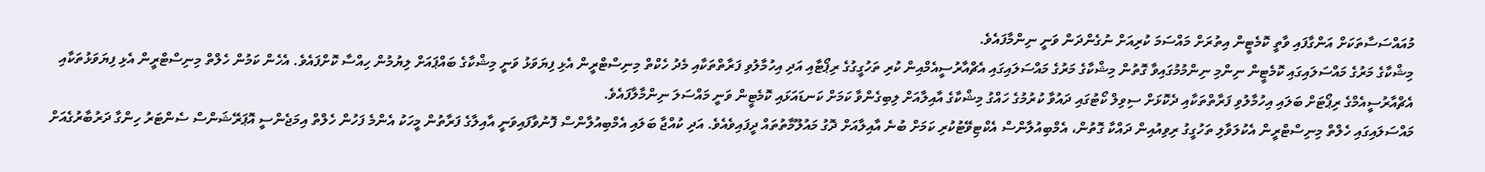މުއައްސަސާތަކަށް އަންގާފައި ވާތީ ކޮމެޓީން އިތުރަށް މައްސަމަ ކުރިއަށް ނުގެންދަން ވަނީ ނިންމާފައެވެ.
މިޝްކާގެ މަރުގެ މައްސަލައިގައި ކޮމެޓީން ނިންމި ނިންމުމުގައިވާ ގޮތުން މިޝްކާގެ މަރުގެ މައްސަލައިގައި އެޗްއާރުސީއެމްއިން ކުރި ތަހުގީގުގެ ރިޕޯޓާއި އަދި އިހުމާލުވި ފަރާތްތަކާއި މެދު ހެކްތް މިނިސްޓްރީން އެޅި ފިޔަވަޅު ވަނީ މިޝްކާގެ ބައްޕައަށް ލިޔުމުން ހިއްސާ ކޮށްފައެވެ. އެހެން ކަމުން ހެލްތް މިނިސްޓްރީން އެޅި ފިޔަވަޅުތަކާއި އެޗްއާރުސީއެމްގެ ރިޕޯޓަށް ބަލައި އިހުމާލުވި ފަރާތްތަކާއި ދެކޮޅަށް ސިވިލް ކޯޓުގައި ދައުވާ ކުރުމުގެ ހައްގު މިޝްކާގެ އާއިލާއަށް ލިބިގެންވާ ކަމަށް ކަނޑައަޅައި ކޮމެޓީން ވަނީ މައްސަލަ ނިންމާލާފައެވެ.
މައްސަލައިގައި ހެލްތް މިނިސްޓްރީން އެކުލަވާލި ތަހުގީގު ރިވިއުއިން ދައްކާ ގޮތުން، އެމްބިއުލާންސް އެކްޓިވޭޓުކުރި ކަމަށް ބުނެ އާއިލާއަށް ދޮގު މައުލޫމާތުތައް ދީފައިވެއެވެ. އަދި ކުއްޖާ ބަލައި އެމްބިއުލާންސް ފޮނުވާފައިވަނީ އާއިލާގެ ފަރާތުން މީހަކު އެންމެ ފަހުން ހެލްތް އިމަޖެންސީ އޮޕަރޭޝަންސް ސެންޓަރު ހިންގާ ދަރުބާރުގެއަށް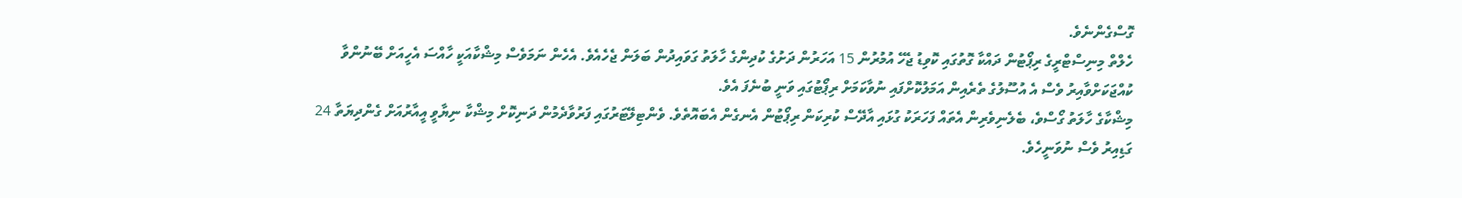ގޮސްގެންނެވެ.
ހެލްތް މިނިސްޓްރީގެ ރިޕޯޓުން ދައްކާ ގޮތުގައި ކޮވިޑު ޖެހޭ އުމުރުން 15 އަހަރުން ދަށުގެ ކުދިންގެ ހާލަތު ގަވައިދުން ބަލަން ޖެހެއެވެ. އެހެން ނަމަވެސް މިޝްކާއަކީ ހާއްސަ އެހީއަށް ބޭނުންވާ ކުއްޖަކަށްވާއިރު ވެސް އެ އުސޫލުގެ ތެރެއިން އަމަލުކޮށްފައި ނުވާކަމަށް ރިޕޯޓުގައި ވަނީ ބުނެފަ އެވެ.
މިޝްކާގެ ހާލަތު ގޯސްވެ، ބެލެނިވެރިން އެތައް ފަހަރަކު ގުޅައި އާދޭސް ކުރިކަން ރިޕޯޓުން އެނގެން އެބައޮތެވެ. ވެންޓިލޭޓަރުގައި ފަރުވާދެމުން ދަނިކޮށް މިޝްކާ ނިޔާވީ އީއާރުއަށް ގެންދިޔަތާ 24 ގަޑިއިރު ވެސް ނުވަނީހެވެ.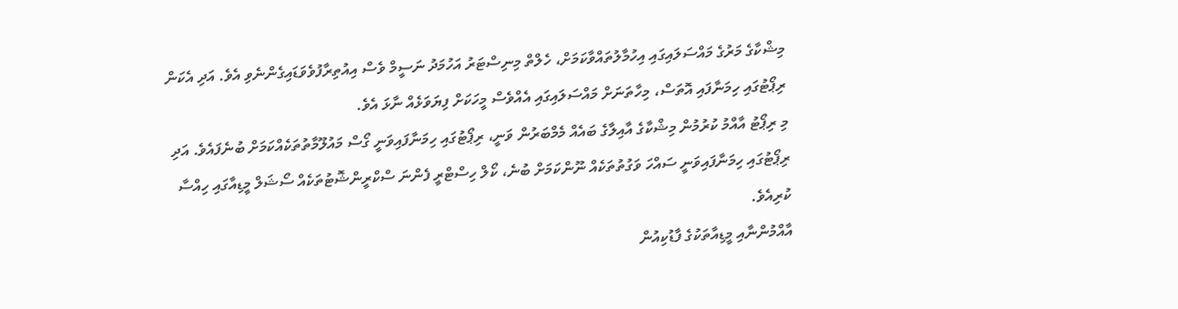މިޝްކާގެ މަރުގެ މައްސަލައިގައި އިހުމާލުތައްވާކަމަށް، ހެލްތް މިނިސްޓަރު އަހުމަދު ނަސީމް ވެސް އިއުތިރާފުވެވަޑައިގެންނެވި އެވެ. އަދި އެކަން ރިޕޯޓުގައި ހިމަނާފައި އޮތަސް، މިހާތަނަށް މައްސަލައިގައި އެއްވެސް މީހަކަށް ފިޔަވަޅެއް ނާޅަ އެވެ.
މި ރިޕޯޓު އާއްމު ކުރުމުން މިޝްކާގެ އާއިލާގެ ބައެއް މެމްބަރުން ވަނީ، ރިޕޯޓުގައި ހިމަނާފައިވަނީ ގޯސް މައުލޫމާތުތަކެއްކަމަށް ބުނެފައެވެ. އަދި ރިޕޯޓުގައި ހިމަނާފައިވަނީ ސައްހަ ވަގުތުތަކެއް ނޫންކަމަށް ބުނެ، ކޯލް ހިސްޓްރީ ފެންނަ ސްކްރީންޝޮޓުތަކެއް ސޯޝަލް މީޑިއާގައި ހިއްސާ ކުރިއެވެ.
އާއްމުންނާއި މީޑިއާތަކުގެ ފާޑުކިއުން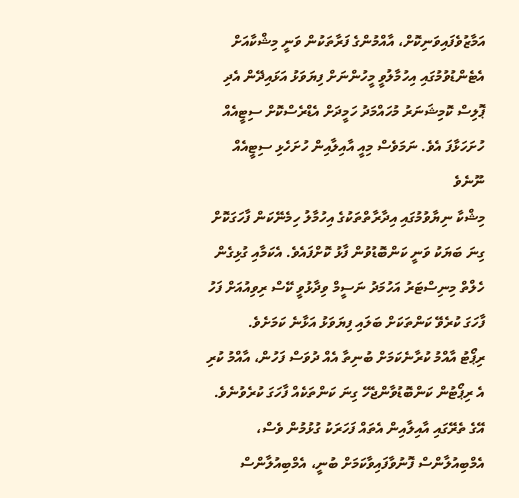އަމާޒުވެފައިވަނިކޮށް، އާއްމުންގެ ފަރާތަކުން ވަނީ މިޝްކާއަށް އެޓެންޑުވުމުގައި އިހުމާލުވީ މީހުންނަށް ފިޔަވަޅު އަޅައިދޭން އެދި ޕޮލިސް ކޮމިޝަނަރު މުހައްމަދު ހަމީދަށް އެޑްރެސްކޮށް ސިޓީއެއް ހުށަހަޅާފަ އެވެ. ނަމަވެސް މިއީ އާއިލާއިން ހުށަހެޅި ސިޓީއެއް ނޫނެވެ
މިޝްކާ ނިޔާވުމުގައި އިދާރާތްތަކުގެ އިހުމާލު ހިމެނޭކަން ފާހަގަކޮށް ގިނަ ބަޔަކު ވަނީ ކަންބޮޑުވުން ފާޅު ކޮށްފައެވެ. އެކަމާއި ގުޅިގެން ހެލްތް މިނިސްޓަރު އަހުމަދު ނަސީމް ވިދާޅުވީ ކޭސް ރިވިއުއަށް ފަހު ފާހަގަ ކުރެވޭ ކަންތަކަށް ބަލައި ފިޔަވަޅު އަޅާނެ ކަމަށެވެ.
ރިޕޯޓު އާއްމު ކުރާނެކަމަށް ބުނިތާ އެއް ދުވަސް ފަހުން، އާއްމު ކުރި އެ ރިޕޯޓުން ކަންބޮޑުވާންޖެހޭ ގިނަ ކަންތަކެއް ފާހަގަ ކުރެވުނެވެ. އޭގެ ތެރޭގައި އާއިލާއިން އެތައް ފަހަރަކު ގުޅުމުން ވެސް، އެމްބިއުލާންސް ފޮނުވާފައިވާކަމަށް ބުނީ، އެމްބިއުލާންސް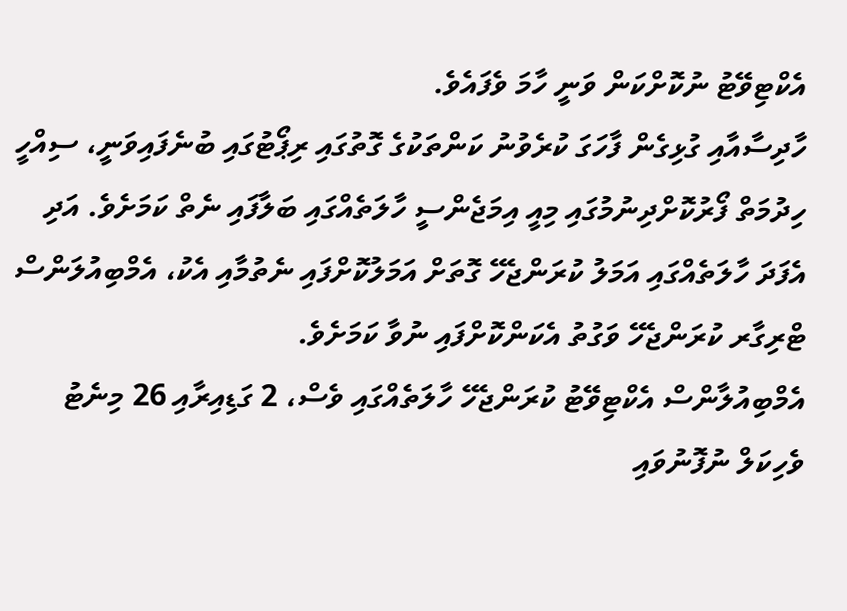އެކްޓިވޭޓު ނުކޮށްކަން ވަނީ ހާމަ ވެފައެވެ.
ހާދިސާއާއި ގުޅިގެން ފާހަގަ ކުރެވުނު ކަންތަކުގެ ގޮތުގައި ރިޕޯޓުގައި ބުނެފައިވަނީ، ސިއްހީ ހިދުމަތް ފޯރުކޮށްދިނުމުގައި މިއީ އިމަޖެންސީ ހާލަތެއްގައި ބަލާފައި ނެތް ކަމަށެވެ. އަދި އެފަދަ ހާލަތެއްގައި އަމަލު ކުރަންޖެހޭ ގޮތަށް އަމަލުކޮށްފައި ނެތުމާއި އެކު، އެމްބިއުލަންސް ޓްރިގާރ ކުރަންޖެހޭ ވަގުތު އެކަންކޮށްފައި ނުވާ ކަމަށެވެ.
އެމްބިއުލާންސް އެކްޓިވޭޓު ކުރަންޖެހޭ ހާލަތެއްގައި ވެސް، 2 ގަޑިއިރާއި 26 މިނެޓު ވެހިކަލް ނުފޮނުވައި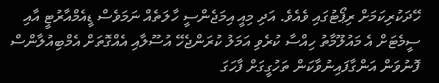ހޭދަކުރިކަމަށް ރިޕޯޓުގައި ވެއެވެ. އަދި މިއީ އިމަޖެންސީ ހާލަތެއް ނަމަވެސް ޑީއެމްއާރުޓީ އާއި ސީމެޓަށް އެ މައުލޫމާތު ހިއްސާ ކުރެވި އަމަލު ކުރަންޖެހޭ އުސޫލާއި އެއްގޮތަށް އެމްބިއުލާންސް ފޮނުވަން އަންގާފައިނުވާކަން ތަހުގީގަށް ފާހަގަ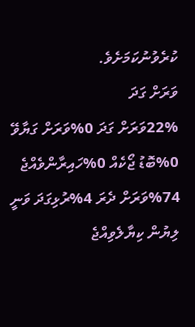ކުރެވުނުކަމަށެވެ.
ވަރަށް ގަދަ
22%ވަރަށް ގަދަ 0%ވަރަށް ގަޔާވޭ 0%ބޮޑު ޖޯކެއް 0%ހައިރާންވެއްޖެ 74%ވަރަށް ދެރަ 4%ރުޅިގަދަ ވަނީ
ލިޔުން ކިޔާލެވިއްޖެ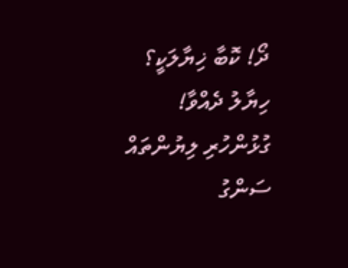ދޯ! ކޮބާ ޚިޔާލަކީ؟
ހިޔާލު ދެއްވާ!
ގުޅުންހުރި ލިޔުންތައް
ސަންގު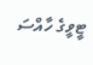ޓީވީގެ ހާއްސަ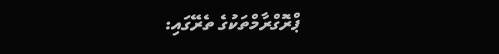ޕްރޮގްރާމްތަކުގެ ތެރޭގައި: